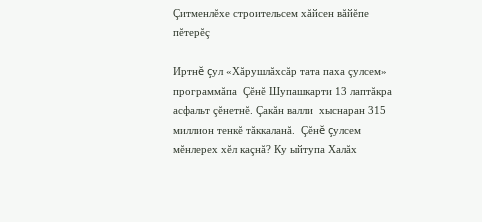Çитменлĕхе строительсем хăйсен вăйĕпе пĕтерĕç

Иртнĕ çул «Хăрушлăхсăр тата паха çулсем»  программăпа  Çĕнĕ Шупашкарти 13 лаптăкра асфальт çĕнетнĕ. Çакăн валли  хыснаран 315 миллион тенкĕ тăккаланă.  Çĕнĕ çулсем мĕнлерех хĕл каçнă? Ку ыйтупа Халăх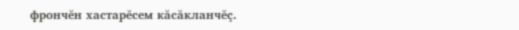фрончĕн хастарĕсем кăсăкланчĕç.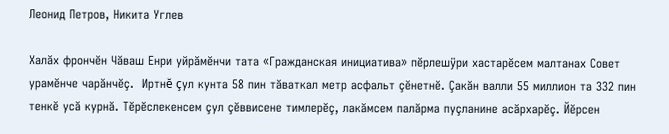Леонид Петров, Никита Углев

Халăх фрончĕн Чăваш Енри уйрăмĕнчи тата «Гражданская инициатива» пĕрлешÿри хастарĕсем малтанах Совет урамĕнче чарăнчĕç.  Иртнĕ çул кунта 58 пин тăваткал метр асфальт çĕнетнĕ. Çакăн валли 55 миллион та 332 пин тенкĕ усă курнă. Тĕрĕслекенсем çул çĕввисене тимлерĕç, лакăмсем палăрма пуçланине асăрхарĕç. Йĕрсен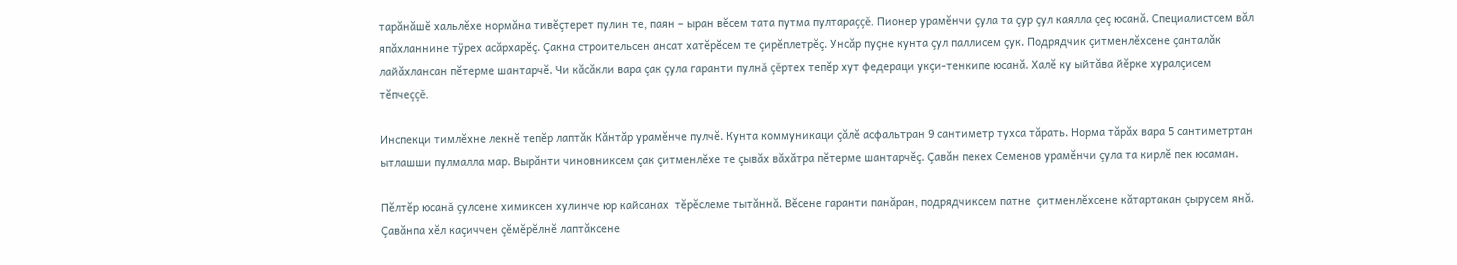тарăнăшĕ хальлĕхе нормăна тивĕçтерет пулин те, паян – ыран вĕсем тата путма пултараççĕ. Пионер урамĕнчи çула та çур çул каялла çеç юсанă. Специалистсем вăл япăхланнине тÿрех асăрхарĕç. Çакна строительсен ансат хатĕрĕсем те çирĕплетрĕç. Унсăр пуçне кунта çул паллисем çук. Подрядчик çитменлĕхсене çанталăк лайăхлансан пĕтерме шантарчĕ. Чи кăсăкли вара çак çула гаранти пулнă çĕртех тепĕр хут федераци укçи-тенкипе юсанă. Халĕ ку ыйтăва йĕрке хуралçисем тĕпчеççĕ.

Инспекци тимлĕхне лекнĕ тепĕр лаптăк Кăнтăр урамĕнче пулчĕ. Кунта коммуникаци çăлĕ асфальтран 9 сантиметр тухса тăрать. Норма тăрăх вара 5 сантиметртан ытлашши пулмалла мар. Вырăнти чиновниксем çак çитменлĕхе те çывăх вăхăтра пĕтерме шантарчĕç. Çавăн пекех Семенов урамĕнчи çула та кирлĕ пек юсаман.

Пĕлтĕр юсанă çулсене химиксен хулинче юр кайсанах  тĕрĕслеме тытăннă. Вĕсене гаранти панăран, подрядчиксем патне  çитменлĕхсене кăтартакан çырусем янă. Çавăнпа хĕл каçиччен çĕмĕрĕлнĕ лаптăксене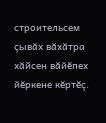строительсем çывăх вăхăтра хăйсен вăйĕпех йĕркене кĕртĕç.